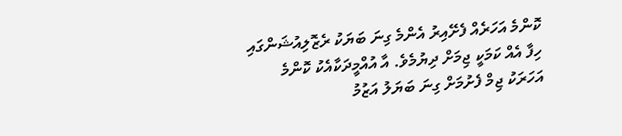ކޮންމެ އަހަރެއް ފެށޭއިރު އެންމެ ގިނަ ބަޔަކު ރެޒޮލިއުޝަންގައި ހިފާ އެއް ކަމަކީ ޖިމަށް ދިޔުމެވެ. އާ އުއްމީދަކާއެކު ކޮންމެ އަހަރަކު ޖިމް ފެށުމަށް ގިނަ ބަޔަލު އަޒުމު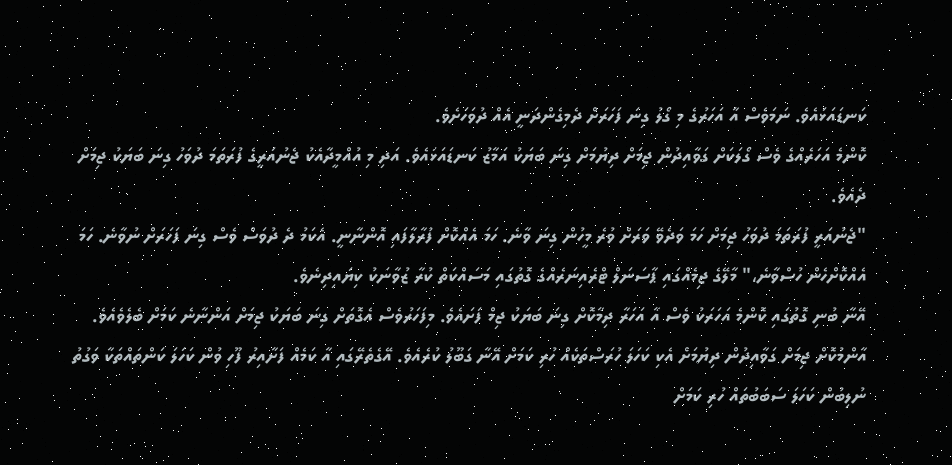ކަނޑައަޅައެވެ. ނަމަވެސް އާ އަހަރުގެ މި ގޯލު ގިނަ ފަހަރަށް ދެމިގެންދަނީ އެއް ދުވަހަށެވެ.
ކޮންމެ އަހަރެއްގެ ވެސް ގޯލަކަށް ގަވާއިދުން ޖިމަށް ދިޔުމަށް ގިނަ ބަޔަކު އަމާޒު ކަނޑައަޅައެވެ. އަދި މި އުއްމީދާއެކު ޖެނުއަރީގެ ފުރަތަމަ ދުވަހު ގިނަ ބަޔަކު ޖިމަށް ދެއެވެ.
"ޖެނުއަރީ ފުރަތަމަ ދުވަހު ޖިމަށް ހަމަ ވަދެވޭ ވަރަށް ވުރެ މީހުން ގިނަ ވާނެ. ހަމަ އެއްކޮށް ފުރާލާފައި އޮންނާނީ. އެކަމު ދެ ދުވަސް ވެސް ގިނަ ފަހަރަށް ނުވާނެ. ހަމަ އެއްކޮށްހެން ހުސްވާނެ،" މާލޭގެ ޖިމެއްގައި ޕާސަނަލް ޓްރެއިނަރެއްގެ ގޮތުގައި މަސައްކަތް ކުރާ ޒުވާނަކު ކިޔައިދިނެވެ.
އޭނާ ބުނި ގޮތުގައި ކޮންމެ އަހަރަކު ވެސް އާ އަހަރާ ދިމާކޮށް ގިނަ ބަޔަކު ޖިމް ފަށައެވެ. މިފަހަރުވެސް އެގޮތަށް ގިނަ ބަޔަކު ޖިމަށް އަންނާނެ ކަމަށް ބެލެވެއެވެ.
އާންމުކޮށް ޖިމަށް ގަވާއިދުން ދިޔުމަށް އެކި ކަހަލަ ހުރަސްތަކެއް ހުރި ކަމަށް އޭނާ ގަބޫލު ކުރެއެވެ. އޭގެތެރޭގައި އާ ކަމެއް ފަށާއިރު ފޫހި ވުން ކަހަލަ ކަންތައްތަކާ ވަގުތު ނުލިބުން ކަހަލަ ސަބަބުތައް ހުރި ކަމަށް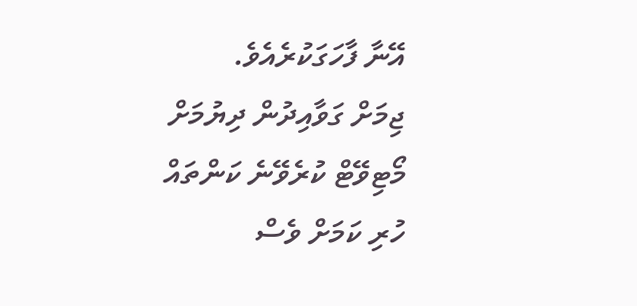އޭނާ ފާހަގަކުރެއެވެ.
ޖިމަށް ގަވާއިދުން ދިޔުމަށް މޯޓިވޭޓް ކުރެވޭނެ ކަންތައް ހުރި ކަމަށް ވެސް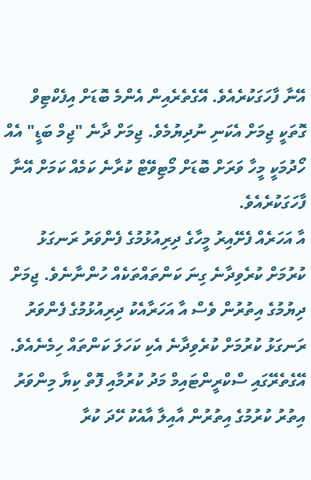އޭނާ ފާހަގަކުރެއެވެ. އޭގެތެރެއިން އެންމެ ބޮޑަށް އިފެކްޓިވް ގޮތަކީ ޖިމަށް އެކަނި ނުދިޔުމެވެ. ޖިމަށް ދާނެ "ޖިމް ބަޑީ" އެއް ހޯދުމަކީ މީހާ ވަރަށް ބޮޑަށް މޯޓިވޭޓް ކުރާނެ ކަމެއް ކަމަށް އޭނާ ފާހަގަކުރެއެވެ.
އާ އަހަރެއް ފެށޭއިރު މީހާގެ ދިރިއުޅުމުގެ ފެންވަރު ރަނގަޅު ކުރުމަށް ކުރެވިދާނެ ގިނަ ކަންތައްތަކެއް ހުންނާނެވެ. ޖިމަށް ދިޔުމުގެ އިތުރުން ވެސް އާ އަހަރާއެކު ދިރިއުޅުމުގެ ފެންވަރު ރަނގަޅު ކުރުމަށް ކުރެވިދާނެ އެކި ކަހަލަ ކަންތައް ހިމެނެއެވެ. އޭގެތެރޭގައި ސްކްރީންޓައިމް މަދު ކުރުމާއި ފޮތް ކިޔާ މިންވަރު އިތުރު ކުރުމުގެ އިތުރުން އާއިލާ އާއެކު ހޭދަ ކުރާ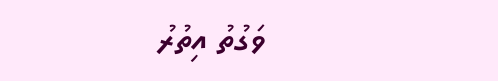ވަގުތު އިތުރު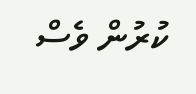ކުރުން ވެސް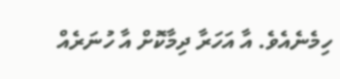ހިމެނެއެވެ. އާ އަހަރާ ދިމާކޮށް އާ ހުނަރެއް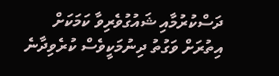ދަސްކުރުމާއި ޝައުގުވެރިވާ ކަމަކަށް އިތުރަށް ވަގުތު ދިނުމަކީވެސް ކުރެވިދާނެ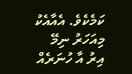ކަމެކެވެ. އެއާއެކު މިއަހަރު ނިމޭ އިރު އާ ހުނަރެއް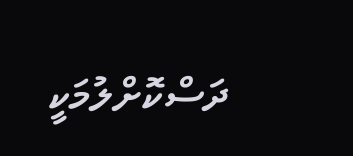ދަސްކޮށްލުމަކީ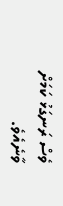ވެސް ރަނގަޅު ކަމަށް ވާނެއެވެ.